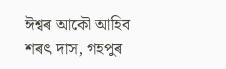ঈশ্বৰ আকৌ আহিব
শৰৎ দাস, গহপুৰ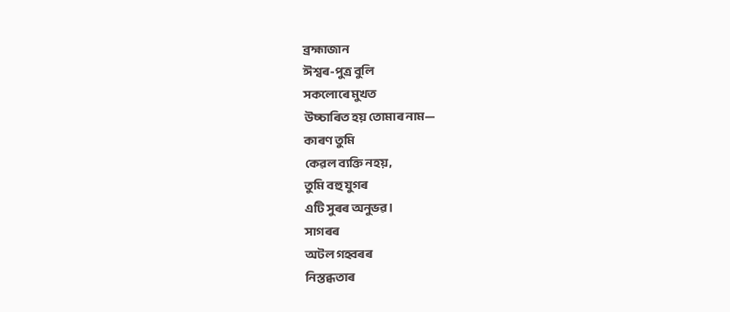ব্ৰহ্মাজান
ঈশ্বৰ-পুত্ৰ বুলি
সকলোৰে মুখত
উচ্চাৰিত হয় তোমাৰ নাম—
কাৰণ তুমি
কেৱল ব্যক্তি নহয়,
তুমি বহু যুগৰ
এটি সুৰৰ অনুভৱ।
সাগৰৰ
অটল গহ্বৰৰ
নিস্তব্ধতাৰ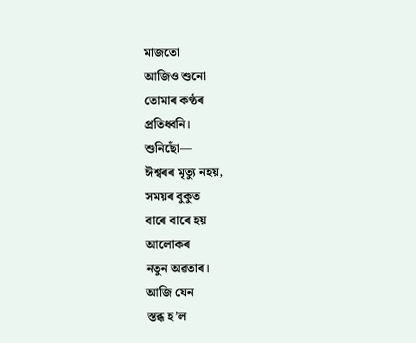মাজতো
আজিও শুনো
তোমাৰ কণ্ঠৰ
প্ৰতিধ্বনি।
শুনিছোঁ—
ঈশ্বৰৰ মৃত্যু নহয়,
সময়ৰ বুকুত
বাৰে বাৰে হয়
আলোকৰ
নতুন অৱতাৰ।
আজি যেন
স্তব্ধ হ’ল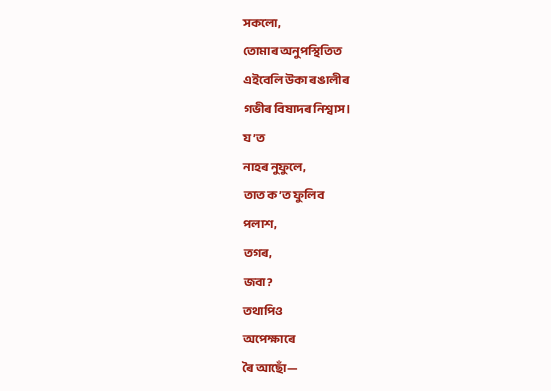সকলো,
তোমাৰ অনুপস্থিতিত
এইবেলি উকা ৰঙালীৰ
গভীৰ বিষাদৰ নিশ্বাস।
য’ত
নাহৰ নুফুলে,
তাত ক’ত ফুলিব
পলাশ,
তগৰ,
জবা?
তথাপিও
অপেক্ষাৰে
ৰৈ আছোঁ—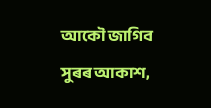আকৌ জাগিব
সুৰৰ আকাশ,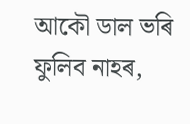আকৌ ডাল ভৰি
ফুলিব নাহৰ,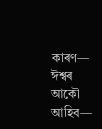কাৰণ—
ঈশ্বৰ আকৌ আহিব—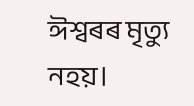ঈশ্বৰৰ মৃত্যু নহয়।